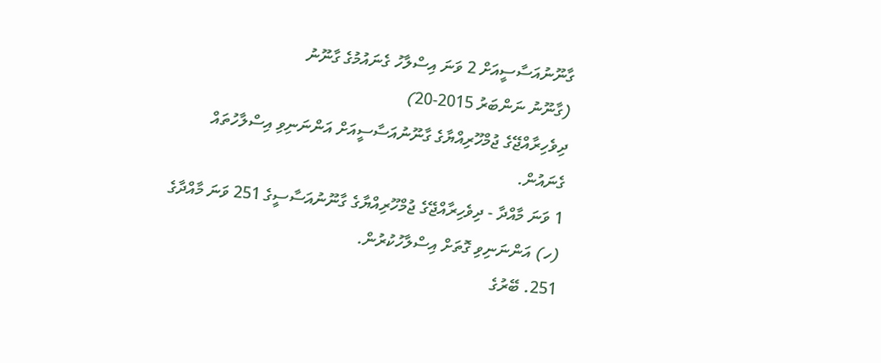ގާނޫނުއަސާސީއަށް 2 ވަނަ އިސްލާހު ގެނައުމުގެ ގާނޫނު
(ގާނޫނު ނަންބަރު 2015-20)
ދިވެހިރާއްޖޭގެ ޖުމްހޫރިއްޔާގެ ގާނޫނުއަސާސީއަށް އަންނަނިވި އިސްލާހުތައް ގެނައުން.
1 ވަނަ މާއްދާ - ދިވެހިރާއްޖޭގެ ޖުމްހޫރިއްޔާގެ ގާނޫނުއަސާސީގެ 251 ވަނަ މާއްދާގެ (ހ) އަންނަނިވި ގޮތަށް އިސްލާހުކުރުން.
251. ބޭރުގެ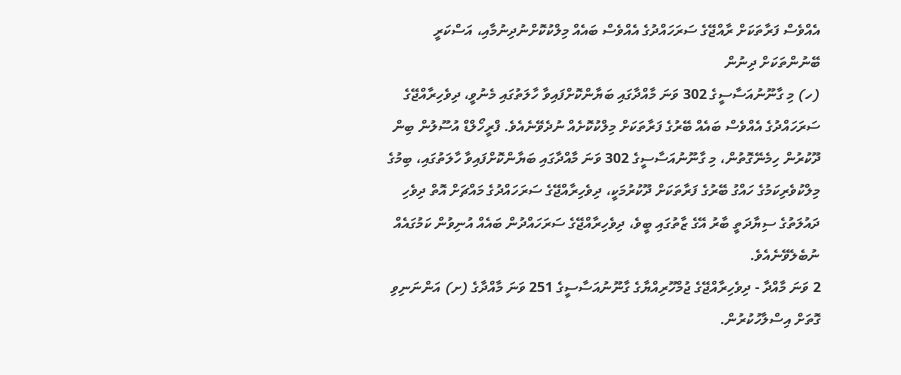އެއްވެސް ފަރާތަކަށް ރާއްޖޭގެ ސަރަހައްދުގެ އެއްވެސް ބައެއް މިލްކުކޮށްނުދިނުމާއި، އަސްކަރީ ބޭނުންތަކަށް ދިނުން
(ހ) މި ގާނޫނުއަސާސީގެ 302 ވަނަ މާއްދާގައި ބަޔާންކޮށްފައިވާ ހާލަތުގައި މެނުވީ، ދިވެހިރާއްޖޭގެ ސަރަހައްދުގެ އެއްވެސް ބައެއް ބޭރުގެ ފަރާތަކަށް މިލްކުކޮށެއް ނުދެވޭނެއެވެ. ފްރީހޯލްޑް އުސޫލުން ބިން ދޫކުރުން ހިމެނޭގޮތުން، މި ގާނޫނުއަސާސީގެ 302 ވަނަ މާއްދާގައި ބަޔާންކޮށްފައިވާ ހާލަތުގައި، ބިމުގެ މިލްކުވެރިކަމުގެ ހައްގު ބޭރުގެ ފަރާތަކަށް ދޫކުރުމަކީ، ދިވެހިރާއްޖޭގެ ސަރަހައްދުގެ މައްޗަށް އޮތް ދިވެހި ދައުލަތުގެ ސިޔާދަތީ ބާރު އޭގެ ޒާތުގައި ބީވެ، ދިވެހިރާއްޖޭގެ ސަރަހައްދުން ބައެއް އުނިވުން ކަމުގައެއް ނުބެލެވޭނެއެވެ.
2 ވަނަ މާއްދާ - ދިވެހިރާއްޖޭގެ ޖުމްހޫރިއްޔާގެ ގާނޫނުއަސާސީގެ 251 ވަނަ މާއްދާގެ (ށ) އަންނަނިވި ގޮތަށް އިސްލާހުކުރުން.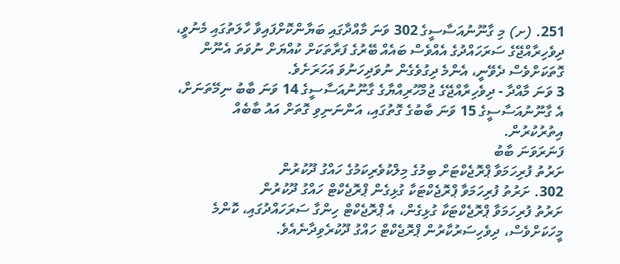251. (ށ) މި ގާނޫނުއަސާސީގެ 302 ވަނަ މާއްދާގައި ބަޔާންކޮށްފައިވާ ހާލަތުގައި މެނުވީ، ދިވެހިރާއްޖޭގެ ސަރަހައްދުގެ އެއްވެސް ބައެއް ބޭރުގެ ފަރާތަކަށް ކުއްޔަށް ނުވަތަ އެނޫން ގޮތަކަށްވެސް ދެވޭނީ، އެންމެ ދިގުވެގެން ނުވަދިހަނުވަ އަހަރަށެވެ.
3 ވަނަ މާއްދާ - ދިވެހިރާއްޖޭގެ ޖުމްހޫރިއްޔާގެ ގާނޫނުއަސާސީގެ 14 ވަނަ ބާބު ނިމޭތަނަށް، އެ ގާނޫނުއަސާސީގެ 15 ވަނަ ބާބުގެ ގޮތުގައި، އަންނަނިވި ގޮތަށް އައު ބާބެއް އިތުރުކުރުން.
ފަނަރަވަނަ ބާބު
ށަރުތު ފުރިހަމަވާ ޕްރޮޖެކްޓަށް ބިމުގެ މިލްކުވެރިކަމުގެ ހައްގު ދޫކުރުން
302. ށަރުތު ފުރިހަމަވާ ޕްރޮޖެކްޓަކާ ގުޅިގެން ޕްރޮޖެކްޓް ހައްގު ދޫކުރުން
ށަރުތު ފުރިހަމަވާ ޕްރޮޖެކްޓަކާ ގުޅިގެން، އެ ޕްރޮޖެކްޓް ހިންގާ ސަރަހައްދުގައި، ކޮންމެ މީހަކަށްވެސް، ދިވެހިސަރުކާރުން ޕްރޮޖެކްޓް ހައްގު ދޫކުރެވިދާނެއެވެ.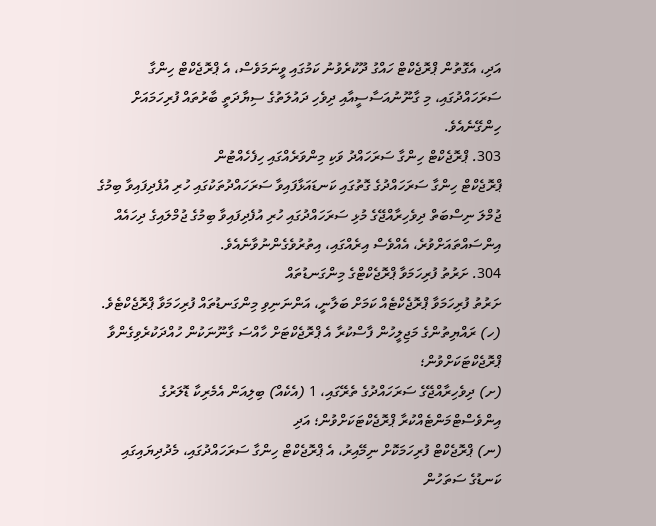އަދި، އެގޮތުން ޕްރޮޖެކްޓް ހައްގު ދޫކުރެވުނު ކަމުގައި ވީނަމަވެސް، އެ ޕްރޮޖެކްޓް ހިންގާ ސަރަހައްދުގައި، މި ގާނޫނުއަސާސީއާއި ދިވެހި ދައުލަތުގެ ސިޔާދަތީ ބާރުތައް ފުރިހަމައަށް ހިންގޭނެއެވެ.
303. ޕްރޮޖެކްޓް ހިންގާ ސަރަހައްދު ވަކި މިންވަރެއްގައި ހިފެހެއްޓުން
ޕްރޮޖެކްޓް ހިންގާ ސަރަހައްދުގެ ގޮތުގައި ކަނޑައަޅާފައިވާ ސަރަހައްދުތަކުގައި ހުރި އުފެދިފައިވާ ބިމުގެ ޖުމްލަ ނިސްބަތް ދިވެހިރާއްޖޭގެ މުޅި ސަރަހައްދުގައި ހުރި އުފެދިފައިވާ ބިމުގެ ޖުމްލައިގެ ދިހައެއް އިންސައްތައަށްވުރެ، އެއްވެސް އިރެއްގައި، އިތުރުވެގެންނުވާނެއެވެ.
304. ށަރުތު ފުރިހަމަވާ ޕްރޮޖެކްޓްގެ މިންގަނޑުތައް
ށަރުތު ފުރިހަމަވާ ޕްރޮޖެކްޓެއް ކަމަށް ބަލާނީ، އަންނަނިވި މިންގަނޑުތައް ފުރިހަމަވާ ޕްރޮޖެކްޓެވެ.
(ހ) ރައްޔިތުންގެ މަޖިލީހުން ފާސްކުރާ އެ ޕްރޮޖެކްޓަށް ހާއްސަ ގާނޫނަކުން ހުއްދަކުރެވިގެންވާ ޕްރޮޖެކްޓަކަށްވުން؛
(ށ) ދިވެހިރާއްޖޭގެ ސަރަހައްދުގެ ތެރޭގައި، 1 (އެކެއް) ބިލިއަން އެމެރިކާ ޑޮލަރުގެ އިންވެސްޓްމަންޓެއްކުރާ ޕްރޮޖެކްޓަކަށްވުން؛ އަދި
(ނ) ޕްރޮޖެކްޓް ފުރިހަމަކޮށް ނިމޭއިރު، އެ ޕްރޮޖެކްޓް ހިންގާ ސަރަހައްދުގައި، މެދުދިޔައިގައި ކަނޑުގެ ސަތަހުން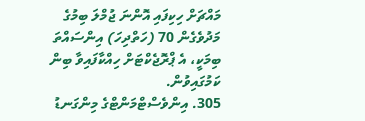މައްޗަށް ހިކިފައި އޮންނަ ޖުމްލަ ބިމުގެ މަދުވެގެން 70 (ހަތްދިހަ) އިންސައްތަ ބިމަކީ، އެ ޕްރޮޖެކްޓަށް ހިއްކާފައިވާ ބިން ކަމުގައިވުން.
305. އިންވެސްޓްމަންޓްގެ މިންގަނޑު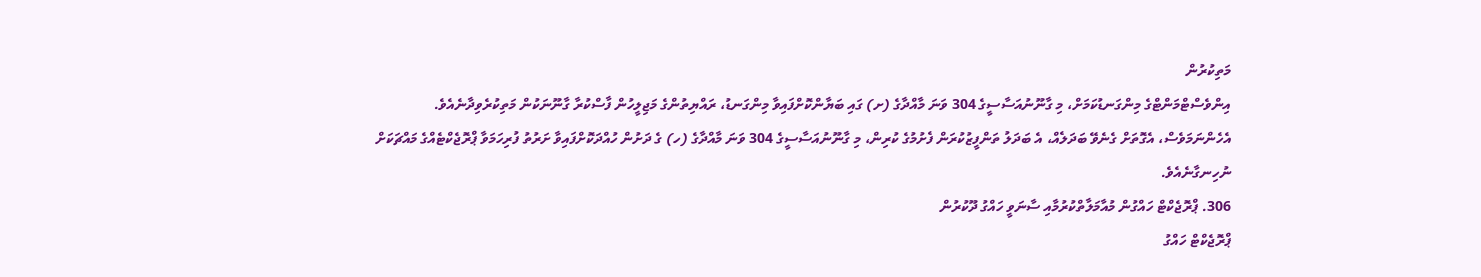މަތިކުރުން
އިންވެސްޓްމަންޓްގެ މިންގަނޑުކަމަށް، މި ގާނޫނުއަސާސީގެ 304 ވަނަ މާއްދާގެ (ށ) ގައި ބަޔާންކޮށްފައިވާ މިންގަނޑު، ރައްޔިތުންގެ މަޖިލީހުން ފާސްކުރާ ގާނޫނަކުން މަތިކުރެވިދާނެއެވެ. އެހެންނަމަވެސް، އެގޮތަށް ގެނެވޭ ބަދަލެއް، އެ ބަދަލު ތަންފީޒުކުރަން ފެށުމުގެ ކުރިން، މި ގާނޫނުއަސާސީގެ 304 ވަނަ މާއްދާގެ (ހ) ގެ ދަށުން ހުއްދަކޮށްފައިވާ ށަރުތު ފުރިހަމަވާ ޕްރޮޖެކްޓެއްގެ މައްޗަކަށް ނުހިނގާނެއެވެ.
306. ޕްރޮޖެކްޓް ހައްގުން މުއާމަލާތްކުރުމާއި ސާނަވީ ހައްގު ދޫކުރުން
ޕްރޮޖެކްޓް ހައްގު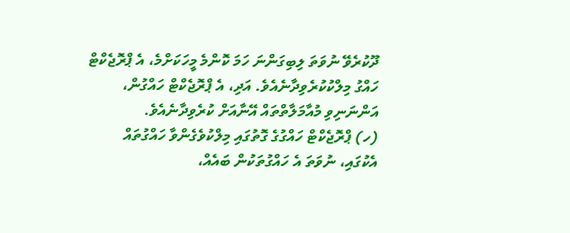ދޫކުރެވޭ ނުވަތަ ލިބިގަންނަ ހަމަ ކޮންމެ މީހަކަށްމެ، އެ ޕްރޮޖެކްޓް ހައްގު މިލްކުކުރެވިދާނެއެވެ. އަދި، އެ ޕްރޮޖެކްޓް ހައްގުން، އަންނަނިވި މުއާމަލާތްތައް އޭނާއަށް ކުރެވިދާނެއެވެ.
(ހ) ޕްރޮޖެކްޓް ހައްގުގެ ގޮތުގައި މިލްކުވެގެންވާ ހައްގުތައް އެކުގައި، ނުވަތަ އެ ހައްގުތަކުން ބައެއް،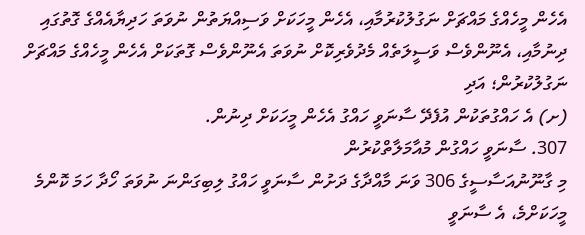އެހެން މީހެއްގެ މައްޗަށް ނަގުލުކުރުމާއި، އެހެން މީހަކަށް ވަސިއްޔަތުން ނުވަތަ ހަދިޔާއެއްގެ ގޮތުގައި ދިނުމާއި، އެނޫންވެސް ވަސީލަތެއް މެދުވެރިކޮށް ނުވަތަ އެނޫންވެސް ގޮތަކަށް އެހެން މީހެއްގެ މައްޗަށް ނަގުލުކުރުން؛ އަދި
(ށ) އެ ހައްގުތަކުން އުފެދޭ ސާނަވީ ހައްގު އެހެން މީހަކަށް ދިނުން.
307. ސާނަވީ ހައްގުން މުއާމަލާތްކުރުން
މި ގާނޫނުއަސާސީގެ 306 ވަނަ މާއްދާގެ ދަށުން ސާނަވީ ހައްގު ލިބިގަންނަ ނުވަތަ ހޯދާ ހަމަ ކޮންމެ މީހަކަށްމެ، އެ ސާނަވީ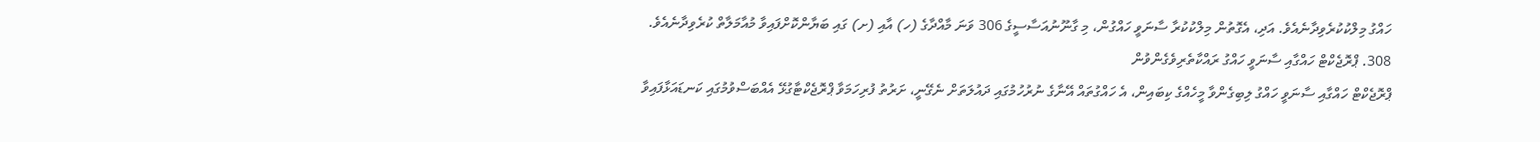ހައްގު މިލްކުކުރެވިދާނެއެވެ. އަދި، އެގޮތުން މިލްކުކުރާ ސާނަވީ ހައްގުން، މި ގާނޫނުއަސާސީގެ 306 ވަނަ މާއްދާގެ (ހ) އާއި (ށ) ގައި ބަޔާންކޮށްފައިވާ މުއާމަލާތް ކުރެވިދާނެއެވެ.
308. ޕްރޮޖެކްޓް ހައްގާއި ސާނަވީ ހައްގު ރައްކާތެރިވެގެންވުން
ޕްރޮޖެކްޓް ހައްގާއި ސާނަވީ ހައްގު ލިބިގެންވާ މީހެއްގެ ކިބައިން، އެ ހައްގުތައް އޭނާގެ ނުރުހުމުގައި ދައުލަތަށް ނެގޭނީ، ށަރުތު ފުރިހަމަވާ ޕްރޮޖެކްޓާގުޅޭ އެއްބަސްވުމުގައި ކަނޑައަޅާފައިވާ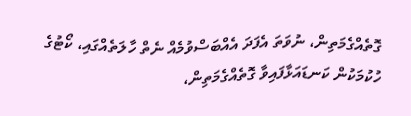ގޮތެއްގެމަތިން، ނުވަތަ އެފަދަ އެއްބަސްވުމެއް ނެތް ހާލަތެއްގައި، ކޯޓުގެ ހުކުމަކުން ކަނޑައަޅާފައިވާ ގޮތެއްގެމަތިން،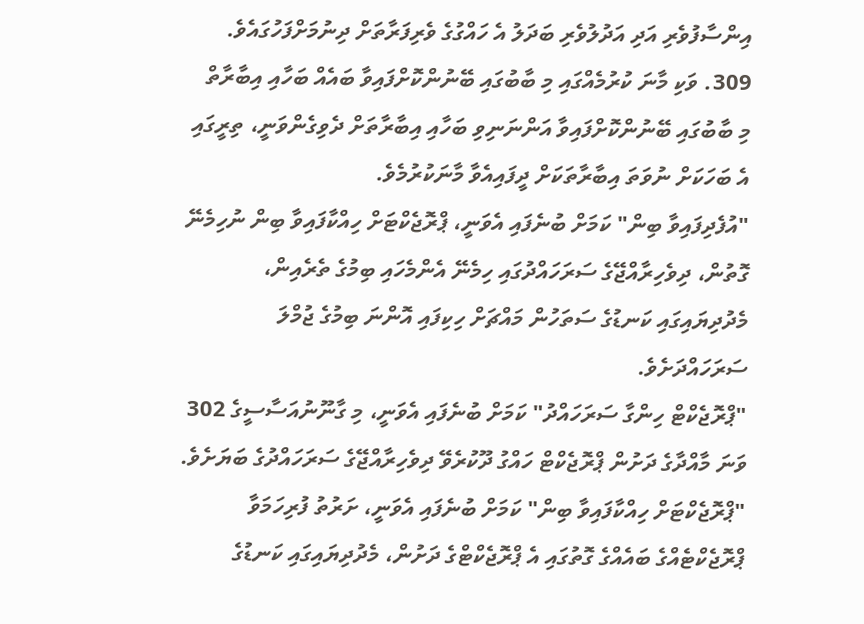އިންސާފުވެރި އަދި އަދުލުވެރި ބަދަލު އެ ހައްގުގެ ވެރިފަރާތަށް ދިނުމަށްފަހުގައެވެ.
309. ވަކި މާނަ ކުރުމެއްގައި މި ބާބުގައި ބޭނުންކޮށްފައިވާ ބައެއް ބަހާއި އިބާރާތް
މި ބާބުގައި ބޭނުންކޮށްފައިވާ އަންނަނިވި ބަހާއި އިބާރާތަށް ދެވިގެންވަނީ، ތިރީގައި އެ ބަހަކަށް ނުވަތަ އިބާރާތަކަށް ދީފައިއެވާ މާނަކުރުމެވެ.
"އުފެދިފައިވާ ބިން" ކަމަށް ބުނެފައި އެވަނީ، ޕްރޮޖެކްޓަށް ހިއްކާފައިވާ ބިން ނުހިމެނޭ ގޮތުން، ދިވެހިރާއްޖޭގެ ސަރަހައްދުގައި ހިމެނޭ އެންމެހައި ބިމުގެ ތެރެއިން، މެދުދިޔައިގައި ކަނޑުގެ ސަތަހުން މައްޗަށް ހިކިފައި އޮންނަ ބިމުގެ ޖުމްލަ ސަރަހައްދަށެވެ.
"ޕްރޮޖެކްޓް ހިންގާ ސަރަހައްދު" ކަމަށް ބުނެފައި އެވަނީ، މި ގާނޫނުއަސާސީގެ 302 ވަނަ މާއްދާގެ ދަށުން ޕްރޮޖެކްޓް ހައްގު ދޫކުރެވޭ ދިވެހިރާއްޖޭގެ ސަރަހައްދުގެ ބަޔަށެވެ.
"ޕްރޮޖެކްޓަށް ހިއްކާފައިވާ ބިން" ކަމަށް ބުނެފައި އެވަނީ، ށަރުތު ފުރިހަމަވާ ޕްރޮޖެކްޓެއްގެ ބައެއްގެ ގޮތުގައި އެ ޕްރޮޖެކްޓްގެ ދަށުން، މެދުދިޔައިގައި ކަނޑުގެ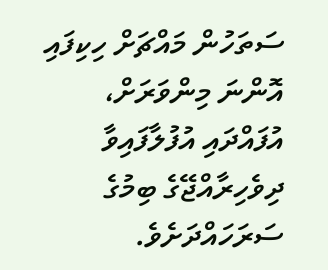ސަތަހުން މައްޗަށް ހިކިފައި އޮންނަ މިންވަރަށް، އުފައްދައި އުފުލާފައިވާ ދިވެހިރާއްޖޭގެ ބިމުގެ ސަރަހައްދަށެވެ.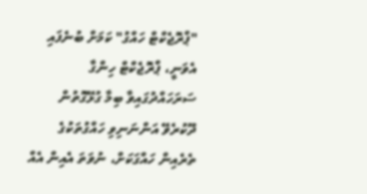"ޕްރޮޖެކްޓް ހައްގު" ކަމަށް ބުނެފައި އެވަނީ، ޕްރޮޖެކްޓް ހިންގާ ސަރަހައްދުގައިވާ ބިމާ ގުޅޭގޮތުން ދޫކުރެވޭ އަންނަނިވި ހައްގުތަކުގެ ތެރެއިން ހައްގަކަށް، ނުވަތަ އެއިން އެއް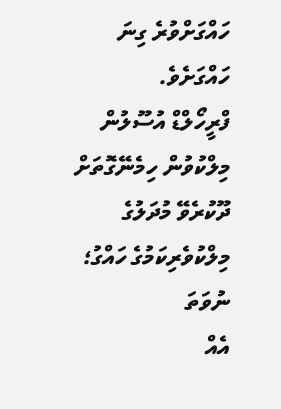ހައްގަށްވުރެ ގިނަ ހައްގަށެވެ.
ފްރީހޯލްޑް އުސޫލުން މިލްކުވުން ހިމެނޭގޮތަށް ދޫކުރެވޭ މުދަލުގެ މިލްކުވެރިކަމުގެ ހައްގު؛ ނުވަތަ
އެއް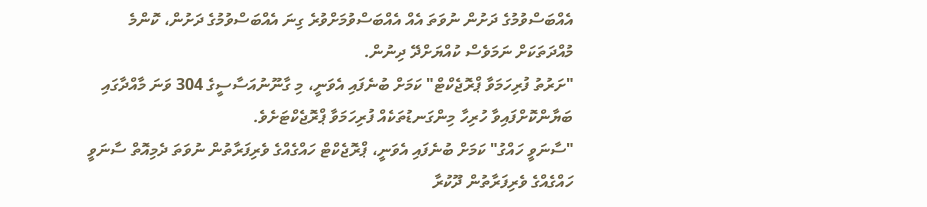އެއްބަސްވުމުގެ ދަށުން ނުވަތަ އެއް އެއްބަސްވުމަށްވުރެ ގިނަ އެއްބަސްވުމުގެ ދަށުން، ކޮންމެ މުއްދަތަކަށް ނަމަވެސް ކުއްޔަށްދޭ ދިނުން.
"ށަރުތު ފުރިހަމަވާ ޕްރޮޖެކްޓް" ކަމަށް ބުނެފައި އެވަނީ، މި ގާނޫނުއަސާސީގެ 304 ވަނަ މާއްދާގައި ބަޔާންކޮށްފައިވާ ހުރިހާ މިންގަނޑުތަކެއް ފުރިހަމަވާ ޕްރޮޖެކްޓަށެވެ.
"ސާނަވީ ހައްގު" ކަމަށް ބުނެފައި އެވަނީ، ޕްރޮޖެކްޓް ހައްގެއްގެ ވެރިފަރާތުން ނުވަތަ ދެމިއޮތް ސާނަވީ ހައްގެއްގެ ވެރިފަރާތުން ދޫކުރާ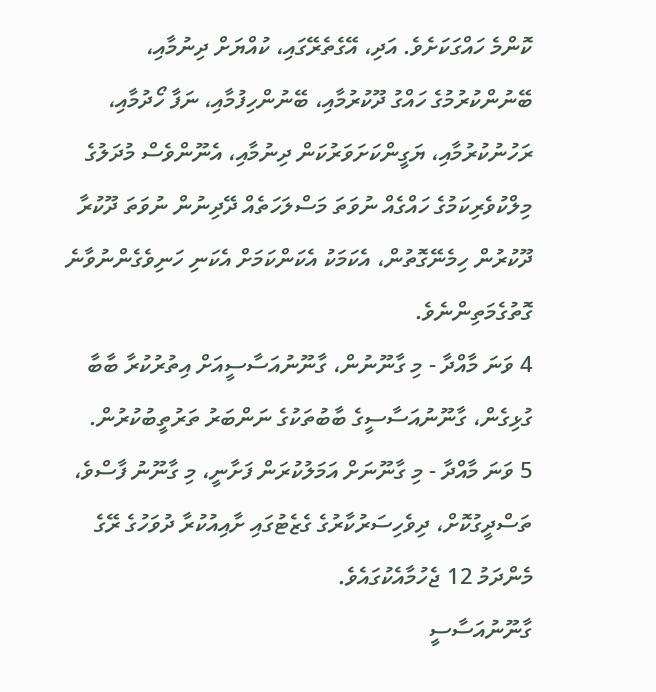ކޮންމެ ހައްގަކަށެވެ. އަދި، އޭގެތެރޭގައި، ކުއްޔަށް ދިނުމާއި، ބޭނުންކުރުމުގެ ހައްގު ދޫކުރުމާއި، ބޭނުންހިފުމާއި، ނަފާ ހޯދުމާއި، ރަހުނުކުރުމާއި، ޔަގީންކަށަވަރުކަން ދިނުމާއި، އެނޫންވެސް މުދަލުގެ މިލްކުވެރިކަމުގެ ހައްގެއް ނުވަތަ މަސްލަހަތެއް ދޭދިނުން ނުވަތަ ދޫކުރާ ދޫކުރުން ހިމެނޭގޮތުން، އެކަމަކު އެކަންކަމަށް އެކަނި ހަނިވެގެންނުވާނެ ގޮތުގެމަތިންނެވެ.
4 ވަނަ މާއްދާ - މި ގާނޫނުން، ގާނޫނުއަސާސީއަށް އިތުރުކުރާ ބާބާ ގުޅިގެން، ގާނޫނުއަސާސީގެ ބާބުތަކުގެ ނަންބަރު ތަރުތީބުކުރުން.
5 ވަނަ މާއްދާ - މި ގާނޫނަށް އަމަލުކުރަން ފަށާނީ، މި ގާނޫނު ފާސްވެ، ތަސްދީގުކޮށް، ދިވެހިސަރުކާރުގެ ގެޒެޓުގައި ށާއިއުކުރާ ދުވަހުގެ ރޭގެ މެންދަމު 12 ޖެހުމާއެކުގައެވެ.
ގާނޫނުއަސާސީ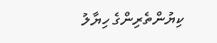ކިޔުންތެރިންގެ ހިޔާލު